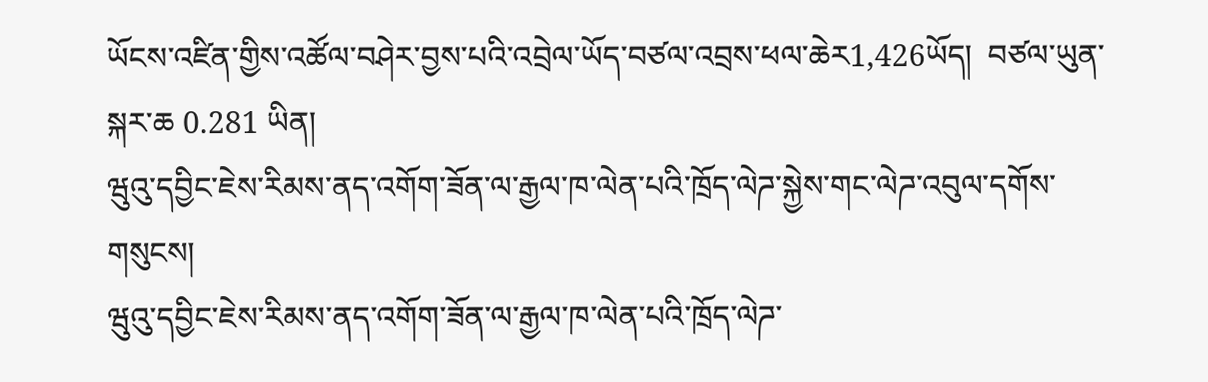ཡོངས་འཛིན་གྱིས་འཚོལ་བཤེར་བྱས་པའི་འབྲེལ་ཡོད་བཙལ་འབྲས་ཕལ་ཆེར1,426ཡོད།  བཙལ་ཡུན་སྐར་ཆ 0.281 ཡིན།
ཝུའུ་དབྱིང་ཇེས་རིམས་ནད་འགོག་ཟོན་ལ་རྒྱལ་ཁ་ལེན་པའི་ཁྲོད་ལེཌ་སྐྱེས་གང་ལེཌ་འབུལ་དགོས་གསུངས།
ཝུའུ་དབྱིང་ཇེས་རིམས་ནད་འགོག་ཟོན་ལ་རྒྱལ་ཁ་ལེན་པའི་ཁྲོད་ལེཌ་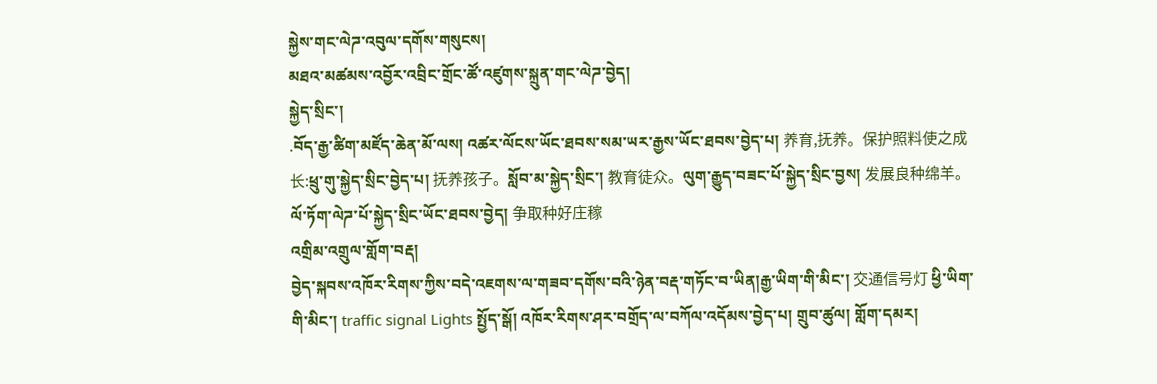སྐྱེས་གང་ལེཌ་འབུལ་དགོས་གསུངས།
མཐའ་མཚམས་འབྱོར་འབྲིང་གྲོང་ཚོ་འཛུགས་སྐྲུན་གང་ལེཌ་བྱེད།
སྐྱེད་སྲིང་།
.བོད་རྒྱ་ཚིག་མཛོད་ཆེན་མོ་ལས། འཚར་ལོངས་ཡོང་ཐབས་སམ་ཡར་རྒྱས་ཡོང་ཐབས་བྱེད་པ། 养育,抚养。保护照料使之成长:ཕྲུ་གུ་སྐྱེད་སྲིང་བྱེད་པ། 抚养孩子。སློབ་མ་སྐྱེད་སྲིང་། 教育徒众。ལུག་རྒྱུད་བཟང་པོ་སྐྱེད་སྲིང་བྱས། 发展良种绵羊。ལོ་ཏོག་ལེཌ་པོ་སྐྱེད་སྲིང་ཡོང་ཐབས་བྱེད། 争取种好庄稼
འགྲིམ་འགྲུལ་གློག་བརྡ།
བྱེད་སྐབས་འཁོར་རིགས་ཀྱིས་བདེ་འཇགས་ལ་གཟབ་དགོས་བའི་ཉེན་བརྡ་གཏོང་བ་ཡིན།རྒྱ་ཡིག་གི་མིང་། 交通信号灯 ཕྱི་ཡིག་གི་མིང་། traffic signal Lights སྤྱོད་སྒོ། འཁོར་རིགས་ཤར་བགྲོད་ལ་བཀོལ་འདོམས་བྱེད་པ། གྲུབ་ཚུལ། གློག་དམར།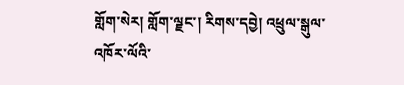གློག་སེར། གློག་ལྗང་། རིགས་དབྱེ། འཕྲུལ་སྒུལ་འཁོར་ལོའི་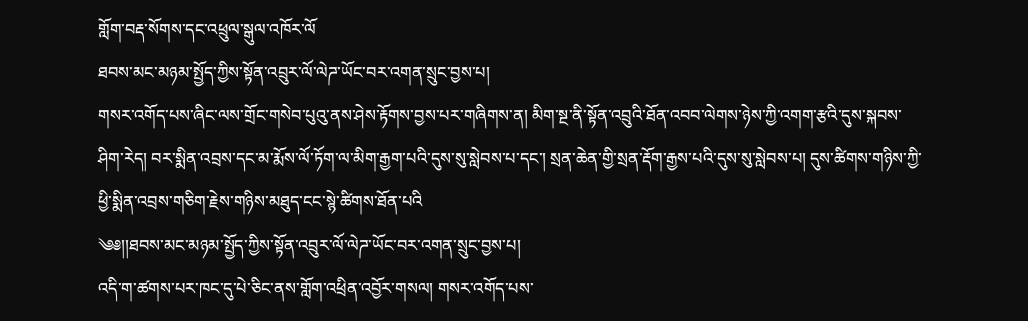གློག་བརྡ་སོགས་དང་འཕྲུལ་སྒུལ་འཁོར་ལོ
ཐབས་མང་མཉམ་སྤྱོད་ཀྱིས་སྟོན་འབྲུར་ལོ་ལེཌ་ཡོང་བར་འགན་སྲུང་བྱས་པ།
གསར་འགོད་པས་ཞིང་ལས་གྲོང་གསེབ་པུའུ་ནས་ཤེས་རྟོགས་བྱས་པར་གཞིགས་ན། མིག་སྔ་ནི་སྟོན་འབྲུའི་ཐོན་འབབ་ལེགས་ཉེས་ཀྱི་འགག་རྩའི་དུས་སྐབས་ཤིག་རེད། བར་སྨིན་འབྲས་དང་མ་རྨོས་ལོ་ཏོག་ལ་མིག་རྒྱག་པའི་དུས་སུ་སླེབས་པ་དང་། སྲན་ཆེན་གྱི་སྲན་རྡོག་རྒྱས་པའི་དུས་སུ་སླེབས་པ། དུས་ཚིགས་གཉིས་ཀྱི་ཕྱི་སྨིན་འབྲས་གཅིག་རྗེས་གཉིས་མཐུད་ངང་སྙེ་ཚིགས་ཐོན་པའི
༄༅།།ཐབས་མང་མཉམ་སྤྱོད་ཀྱིས་སྟོན་འབྲུར་ལོ་ལེཌ་ཡོང་བར་འགན་སྲུང་བྱས་པ།
འདི་ག་ཚགས་པར་ཁང་དུ་པེ་ཅིང་ནས་གློག་འཕྲིན་འབྱོར་གསལ། གསར་འགོད་པས་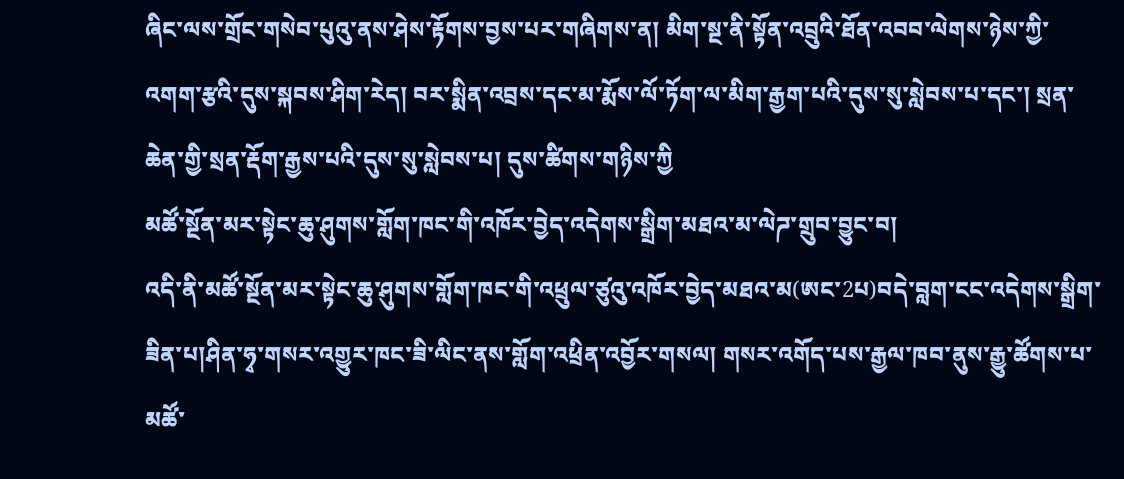ཞིང་ལས་གྲོང་གསེབ་པུའུ་ནས་ཤེས་རྟོགས་བྱས་པར་གཞིགས་ན། མིག་སྔ་ནི་སྟོན་འབྲུའི་ཐོན་འབབ་ལེགས་ཉེས་ཀྱི་འགག་རྩའི་དུས་སྐབས་ཤིག་རེད། བར་སྨིན་འབྲས་དང་མ་རྨོས་ལོ་ཏོག་ལ་མིག་རྒྱག་པའི་དུས་སུ་སླེབས་པ་དང་། སྲན་ཆེན་གྱི་སྲན་རྡོག་རྒྱས་པའི་དུས་སུ་སླེབས་པ། དུས་ཚིགས་གཉིས་ཀྱི
མཚོ་སྔོན་མར་སྟེང་ཆུ་ཤུགས་གློག་ཁང་གི་འཁོར་བྱེད་འདེགས་སྒྲིག་མཐའ་མ་ལེཌ་གྲུབ་བྱུང་བ།
འདི་ནི་མཚོ་སྔོན་མར་སྟེང་ཆུ་ཤུགས་གློག་ཁང་གི་འཕྲུལ་ཙུའུ་འཁོར་བྱེད་མཐའ་མ(ཨང་2པ)བདེ་བླག་ངང་འདེགས་སྒྲིག་ཟིན་པ།ཤིན་ཧྭ་གསར་འགྱུར་ཁང་ཟི་ལིང་ནས་གློག་འཕྲིན་འབྱོར་གསལ། གསར་འགོད་པས་རྒྱལ་ཁབ་ནུས་རྒྱུ་ཚོགས་པ་མཚོ་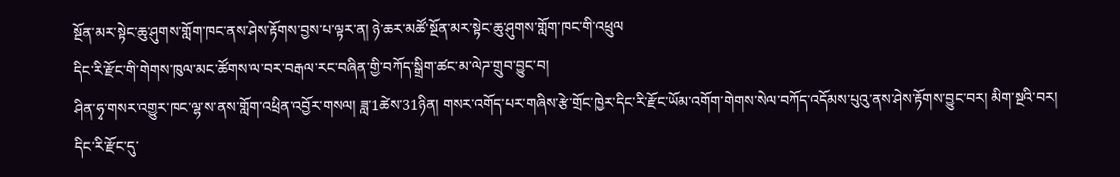སྔོན་མར་སྟེང་ཆུ་ཤུགས་གློག་ཁང་ནས་ཤེས་རྟོགས་བྱས་པ་ལྟར་ན། ཉེ་ཆར་མཚོ་སྔོན་མར་སྟེང་ཆུ་ཤུགས་གློག་ཁང་གི་འཕྲུལ
དིང་རི་རྫོང་གི་གེགས་ཁུལ་མང་ཚོགས་ལ་བར་བརྒལ་རང་བཞིན་གྱི་བཀོད་སྒྲིག་ཚང་མ་ལེཌ་གྲུབ་བྱུང་བ།
ཤིན་ཧྭ་གསར་འགྱུར་ཁང་ལྷ་ས་ནས་གློག་འཕྲིན་འབྱོར་གསལ། ཟླ་1ཚེས་31ཉིན། གསར་འགོད་པར་གཞིས་རྩེ་གྲོང་ཁྱེར་དིང་རི་རྫོང་ཡོམ་འགོག་གེགས་སེལ་བཀོད་འདོམས་པུའུ་ནས་ཤེས་རྟོགས་བྱུང་བར། མིག་སྔའི་བར། དིང་རི་རྫོང་དུ་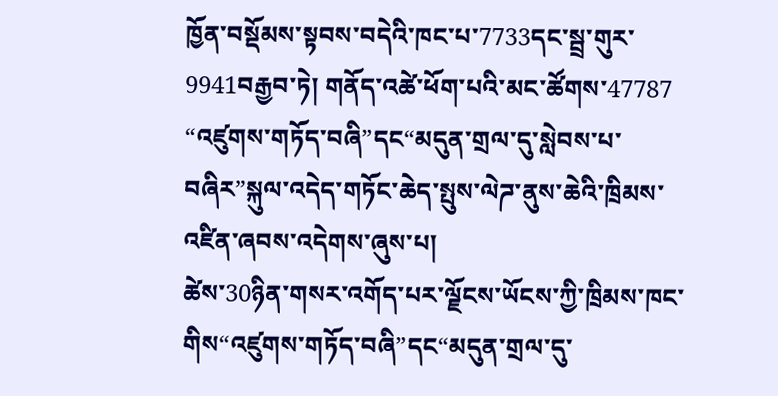ཁྱོན་བསྡོམས་སྟབས་བདེའི་ཁང་པ་7733དང་སྦྲ་གུར་9941བརྒྱབ་ཏེ། གནོད་འཚེ་ཕོག་པའི་མང་ཚོགས་47787
“འཛུགས་གཏོད་བཞི”དང“མདུན་གྲལ་དུ་སླེབས་པ་བཞིར”སྐུལ་འདེད་གཏོང་ཆེད་སྤུས་ལེཌ་ནུས་ཆེའི་ཁྲིམས་འཛིན་ཞབས་འདེགས་ཞུས་པ།
ཚེས་30ཉིན་གསར་འགོད་པར་ལྗོངས་ཡོངས་ཀྱི་ཁྲིམས་ཁང་གིས“འཛུགས་གཏོད་བཞི”དང“མདུན་གྲལ་དུ་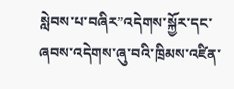སླེབས་པ་བཞིར”འདེགས་སྐྱོར་དང་ཞབས་འདེགས་ཞུ་བའི་ཁྲིམས་འཛིན་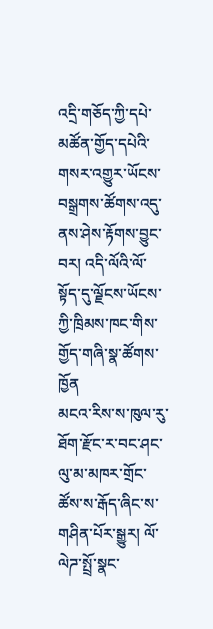འདྲི་གཅོད་ཀྱི་དཔེ་མཚོན་གྱོད་དཔེའི་གསར་འགྱུར་ཡོངས་བསྒྲགས་ཚོགས་འདུ་ནས་ཤེས་རྟོགས་བྱུང་བར། འདི་ལོའི་ལོ་སྟོད་དུ་ལྗོངས་ཡོངས་ཀྱི་ཁྲིམས་ཁང་གིས་གྱོད་གཞི་སྣ་ཚོགས་ཁྱོན
མངའ་རིས་ས་ཁུལ་རུ་ཐོག་རྫོང་ར་བང་ཤང་ལུ་མ་མཁར་གྲོང་ཚོས་ས་རྒོད་ཞིང་ས་གཤིན་པོར་སྒྱུར། ལོ་ལེཌ་སྤྲོ་སྣང་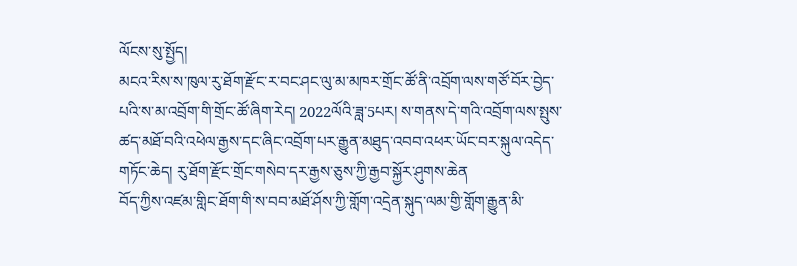ལོངས་སུ་སྤྱོད།
མངའ་རིས་ས་ཁུལ་རུ་ཐོག་རྫོང་ར་བང་ཤང་ལུ་མ་མཁར་གྲོང་ཚོ་ནི་འབྲོག་ལས་གཙོ་བོར་བྱེད་པའི་ས་མ་འབྲོག་གི་གྲོང་ཚོ་ཞིག་རེད། 2022ལོའི་ཟླ་5པར། ས་གནས་དེ་གའི་འབྲོག་ལས་སྤུས་ཚད་མཐོ་བའི་འཕེལ་རྒྱས་དང་ཞིང་འབྲོག་པར་རྒྱུན་མཐུད་འབབ་འཕར་ཡོང་བར་སྐུལ་འདེད་གཏོང་ཆེད། རུ་ཐོག་རྫོང་གྲོང་གསེབ་དར་རྒྱས་ཅུས་ཀྱི་རྒྱབ་སྐྱོར་ཤུགས་ཆེན
བོད་ཀྱིས་འཛམ་གླིང་ཐོག་གི་ས་བབ་མཐོ་ཤོས་ཀྱི་གློག་འདྲེན་སྐུད་ལམ་གྱི་གློག་རྒྱུན་མི་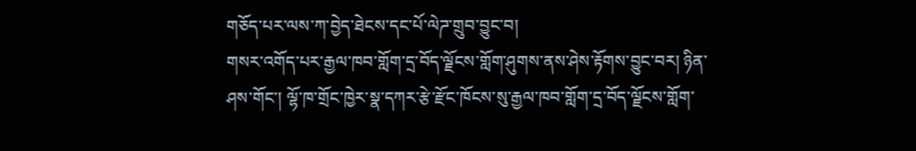གཅོད་པར་ལས་ཀ་བྱེད་ཐེངས་དང་པོ་ལེཌ་གྲུབ་བྱུང་བ།
གསར་འགོད་པར་རྒྱལ་ཁབ་གློག་དྲ་བོད་ལྗོངས་གློག་ཤུགས་ནས་ཤེས་རྟོགས་བྱུང་བར། ཉིན་ཤས་གོང་། ལྷོ་ཁ་གྲོང་ཁྱེར་སྣ་དཀར་རྩེ་རྫོང་ཁོངས་སུ་རྒྱལ་ཁབ་གློག་དྲ་བོད་ལྗོངས་གློག་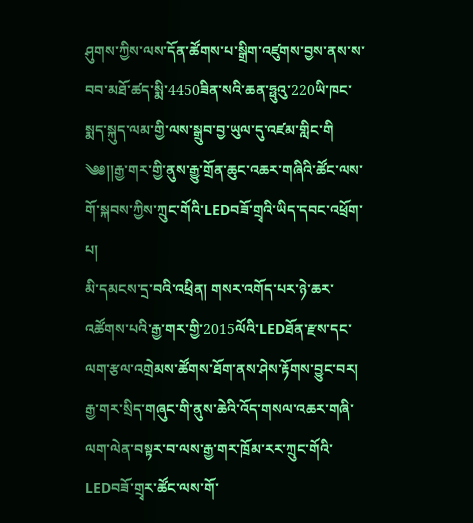ཤུགས་ཀྱིས་ལས་དོན་ཚོགས་པ་སྒྲིག་འཛུགས་བྱས་ནས་ས་བབ་མཐོ་ཚད་སྨི་4450ཟིན་སའི་ཆན་ཧྥུའུ་220ཡི་ཁང་སྨད་སྐུད་ལམ་གྱི་ལས་སྒྲུབ་བྱ་ཡུལ་དུ་འཛམ་གླིང་གི
༄༅།།རྒྱ་གར་གྱི་ནུས་རྒྱུ་གྲོན་ཆུང་འཆར་གཞིའི་ཚོང་ལས་གོ་སྐབས་ཀྱིས་ཀྲུང་གོའི་LEDབཟོ་གྲྭའི་ཡིད་དབང་འཕྲོག་པ།
མི་དམངས་དྲ་བའི་འཕྲིན། གསར་འགོད་པར་ཉེ་ཆར་འཚོགས་པའི་རྒྱ་གར་གྱི་2015ལོའི་LEDཐོན་རྫས་དང་ལག་རྩལ་འགྲེམས་ཚོགས་ཐོག་ནས་ཤེས་རྟོགས་བྱུང་བར། རྒྱ་གར་སྲིད་གཞུང་གི་ནུས་ཆེའི་འོད་གསལ་འཆར་གཞི་ལག་ལེན་བསྟར་བ་ལས་རྒྱ་གར་ཁྲོམ་རར་ཀྲུང་གོའི་LEDབཟོ་གྲྭར་ཚོང་ལས་གོ་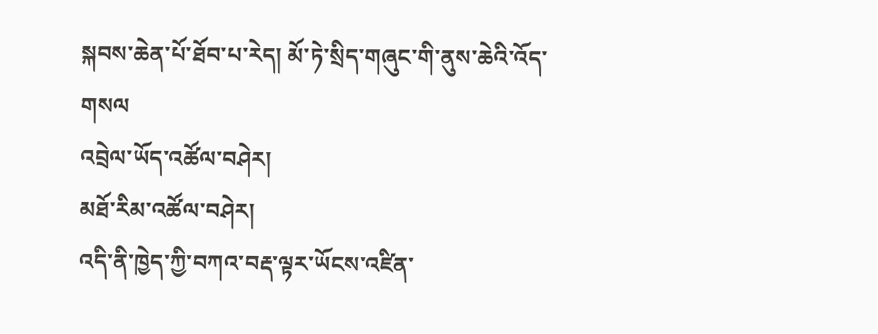སྐབས་ཆེན་པོ་ཐོབ་པ་རེད། མོ་ཏེ་སྲིད་གཞུང་གི་ནུས་ཆེའི་འོད་གསལ
འབྲེལ་ཡོད་འཚོལ་བཤེར།
མཐོ་རིམ་འཚོལ་བཤེར།
འདི་ནི་ཁྱེད་ཀྱི་བཀའ་བརྡ་ལྟར་ཡོངས་འཛིན་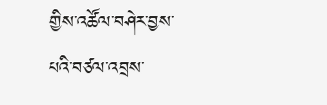གྱིས་འཚོལ་བཤེར་བྱས་པའི་བཙལ་འབྲས་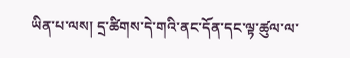ཡིན་པ་ལས། དྲ་ཚིགས་དེ་གའི་ནང་དོན་དང་ལྟ་ཚུལ་ལ་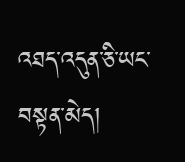འཐད་འདུན་ཅི་ཡང་བསྟན་མེད།